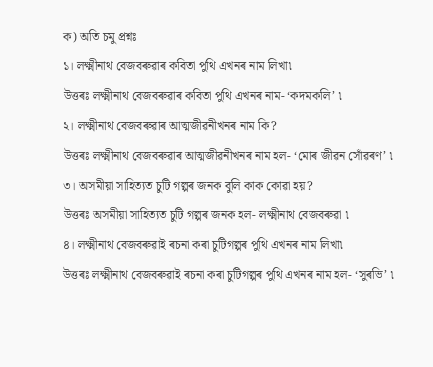ক) অতি চমু প্ৰশ্নঃ
১। লক্ষ্মীনাথ বেজবৰুৱাৰ কবিতা পুথি এখনৰ নাম লিখা৷
উত্তৰঃ লক্ষ্মীনাথ বেজবৰুৱাৰ কবিতা পুথি এখনৰ নাম- ‘কদমকলি’ ৷
২। লক্ষ্মীনাথ বেজবৰুৱাৰ আত্মজীৱনীখনৰ নাম কি?
উত্তৰঃ লক্ষ্মীনাথ বেজবৰুৱাৰ আত্মজীৱনীখনৰ নাম হল- ‘মোৰ জীৱন সোঁৱৰণ’ ৷
৩। অসমীয়া সাহিত্যত চুটি গল্পৰ জনক বুলি কাক কোৱা হয়?
উত্তৰঃ অসমীয়া সাহিত্যত চুটি গল্পৰ জনক হল- লক্ষ্মীনাথ বেজবৰুৱা ৷
৪। লক্ষ্মীনাথ বেজবৰুৱাই ৰচনা কৰা চুটিগল্পৰ পুথি এখনৰ নাম লিখা৷
উত্তৰঃ লক্ষ্মীনাথ বেজবৰুৱাই ৰচনা কৰা চুটিগল্পৰ পুথি এখনৰ নাম হল- ‘সুৰভি’ ৷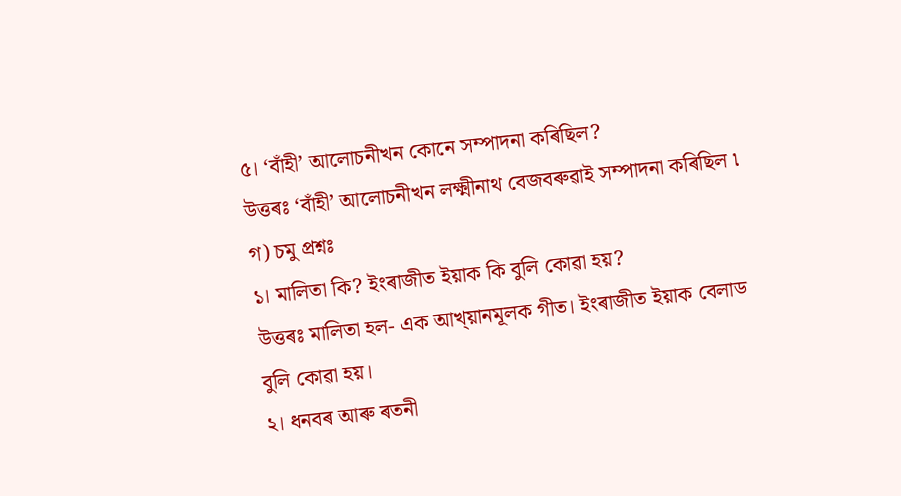৫। ‘বাঁহী’ আলোচনীখন কোনে সম্পাদনা কৰিছিল?
উত্তৰঃ ‘বাঁহী’ আলোচনীখন লক্ষ্মীনাথ বেজবৰুৱাই সম্পাদনা কৰিছিল ৷
গ) চমু প্ৰশ্নঃ
১। মালিতা কি? ইংৰাজীত ইয়াক কি বুলি কোৱা হয়?
উত্তৰঃ মালিতা হল- এক আখ্য়ানমূলক গীত। ইংৰাজীত ইয়াক বেলাড বুলি কোৱা হয়।
২। ধনবৰ আৰু ৰতনী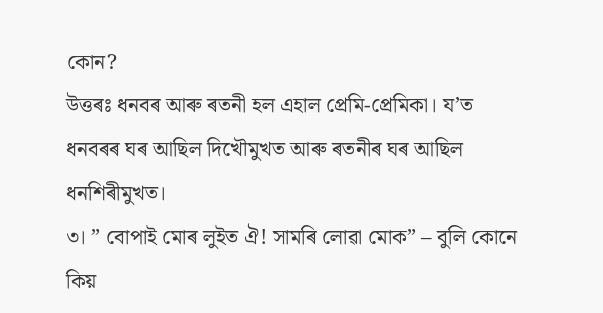কোন?
উত্তৰঃ ধনবৰ আৰু ৰতনী হল এহাল প্ৰেমি-প্ৰেমিকা। য’ত ধনবৰৰ ঘৰ আছিল দিখৌমুখত আৰু ৰতনীৰ ঘৰ আছিল ধনশিৰীমুখত।
৩। ” বোপাই মোৰ লুইত ঐ! সামৰি লোৱা মোক” – বুলি কোনে কিয়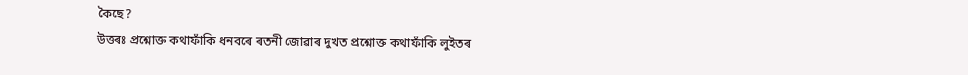কৈছে?
উত্তৰঃ প্ৰশ্নোক্ত কথাফাঁকি ধনবৰে ৰতনী জোৱাৰ দুখত প্ৰশ্নোক্ত কথাফাঁকি লুইতৰ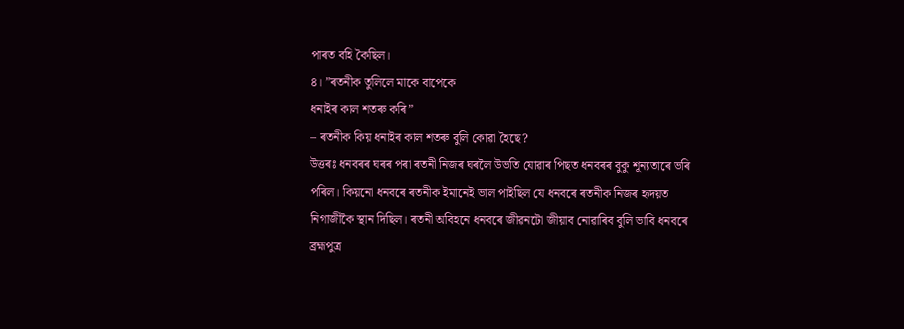পাৰত বহি কৈছিল।
৪। ”ৰতনীক তুলিলে মাকে বাপেকে
ধনাইৰ কাল শতৰু কৰি”
– ৰতনীক কিয় ধনাইৰ কাল শতৰু বুলি কোৱা হৈছে?
উত্তৰঃ ধনবৰৰ ঘৰৰ পৰা ৰতনী নিজৰ ঘৰলৈ উভতি যোৱাৰ পিছত ধনবৰৰ বুকু শূন্যতাৰে ভৰি পৰিল। কিয়নো ধনবৰে ৰতনীক ইমানেই ভাল পাইছিল যে ধনবৰে ৰতনীক নিজৰ হৃদয়ত নিগাজীকৈ স্থান দিছিল। ৰতনী অবিহনে ধনবৰে জীৱনটো জীয়াব নোৱাৰিব বুলি ভাবি ধনবৰে ব্ৰহ্মপুত্ৰ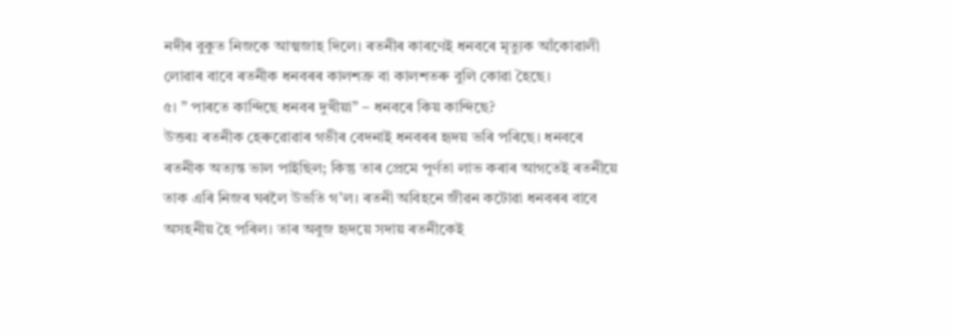নদীৰ বুকুত নিজকে আত্মজাহ দিলে। ৰতনীৰ কাৰণেই ধনবৰে মৃত্যুক আঁকোৱালী লোৱাৰ বাবে ৰতনীক ধনবৰৰ কালশত্ৰু বা কালশতৰু বুলি কোৱা হৈছে।
৫। ” পাৰতে কান্দিছে ধনবৰ দুখীয়া” – ধনবৰে কিয় কান্দিছে?
উত্তৰঃ ৰতনীক হেৰুৱোৱাৰ গভীৰ বেদনাই ধনবৰৰ হৃদয় ভৰি পৰিছে। ধনবৰে ৰতনীক অত্যন্ত ভাল পাইছিল; কিন্তু তাৰ প্ৰেমে পূৰ্ণতা লাভ কৰাৰ আগতেই ৰতনীয়ে তাক এৰি নিজৰ ঘৰলৈ উভতি গ’ল। ৰতনী অবিহনে জীৱন কটোৱা ধনবৰৰ বাবে অসহনীয় হৈ পৰিল। তাৰ অবুজ হৃদয়ে সদায় ৰতনীকেই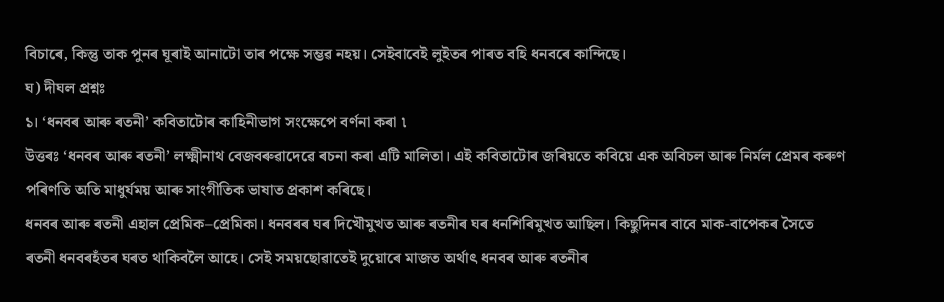বিচাৰে, কিন্তু তাক পুনৰ ঘূৰাই আনাটো তাৰ পক্ষে সম্ভৱ নহয়। সেইবাবেই লুইতৰ পাৰত বহি ধনবৰে কান্দিছে।
ঘ) দীঘল প্ৰশ্নঃ
১। ‘ধনবৰ আৰু ৰতনী’ কবিতাটোৰ কাহিনীভাগ সংক্ষেপে বৰ্ণনা কৰা ৷
উত্তৰঃ ‘ধনবৰ আৰু ৰতনী’ লক্ষ্মীনাথ বেজবৰুৱাদেৱে ৰচনা কৰা এটি মালিতা। এই কবিতাটোৰ জৰিয়তে কবিয়ে এক অবিচল আৰু নিৰ্মল প্ৰেমৰ কৰুণ পৰিণতি অতি মাধুৰ্যময় আৰু সাংগীতিক ভাষাত প্ৰকাশ কৰিছে।
ধনবৰ আৰু ৰতনী এহাল প্ৰেমিক–প্ৰেমিকা। ধনবৰৰ ঘৰ দিখৌমুখত আৰু ৰতনীৰ ঘৰ ধনশিৰিমুখত আছিল। কিছুদিনৰ বাবে মাক-বাপেকৰ সৈতে ৰতনী ধনবৰহঁতৰ ঘৰত থাকিবলৈ আহে। সেই সময়ছোৱাতেই দুয়োৰে মাজত অৰ্থাৎ ধনবৰ আৰু ৰতনীৰ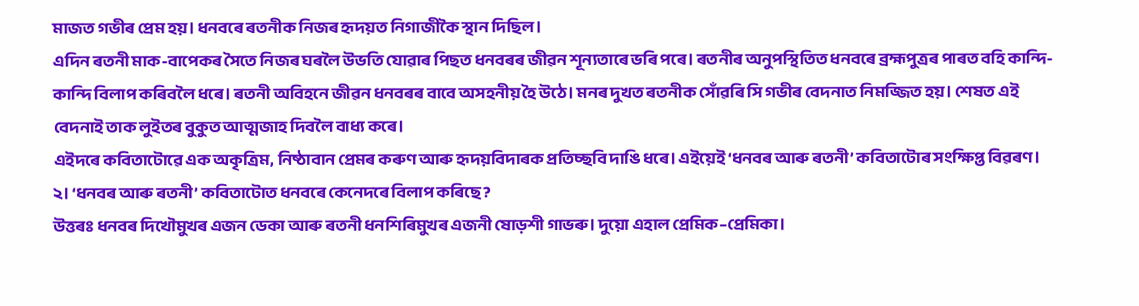মাজত গভীৰ প্ৰেম হয়। ধনবৰে ৰতনীক নিজৰ হৃদয়ত নিগাজীকৈ স্থান দিছিল।
এদিন ৰতনী মাক-বাপেকৰ সৈতে নিজৰ ঘৰলৈ উভতি যোৱাৰ পিছত ধনবৰৰ জীৱন শূন্যতাৰে ভৰি পৰে। ৰতনীৰ অনুপস্থিতিত ধনবৰে ব্ৰহ্মপুত্ৰৰ পাৰত বহি কান্দি-কান্দি বিলাপ কৰিবলৈ ধৰে। ৰতনী অবিহনে জীৱন ধনবৰৰ বাবে অসহনীয় হৈ উঠে। মনৰ দুখত ৰতনীক সোঁৱৰি সি গভীৰ বেদনাত নিমজ্জিত হয়। শেষত এই বেদনাই তাক লুইতৰ বুকুত আত্মজাহ দিবলৈ বাধ্য কৰে।
এইদৰে কবিতাটোৱে এক অকৃত্ৰিম, নিষ্ঠাবান প্ৰেমৰ কৰুণ আৰু হৃদয়বিদাৰক প্ৰতিচ্ছবি দাঙি ধৰে। এইয়েই ‘ধনবৰ আৰু ৰতনী’ কবিতাটোৰ সংক্ষিপ্ত বিৱৰণ।
২। ‘ধনবৰ আৰু ৰতনী’ কবিতাটোত ধনবৰে কেনেদৰে বিলাপ কৰিছে?
উত্তৰঃ ধনবৰ দিখৌমুখৰ এজন ডেকা আৰু ৰতনী ধনশিৰিমুখৰ এজনী ষোড়শী গাভৰু। দুয়ো এহাল প্ৰেমিক–প্ৰেমিকা।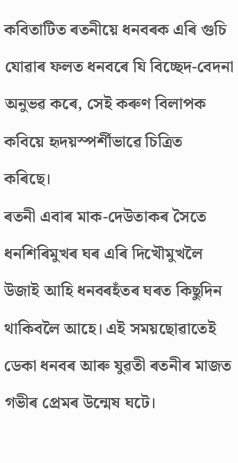কবিতাটিত ৰতনীয়ে ধনবৰক এৰি গুচি যোৱাৰ ফলত ধনবৰে যি বিচ্ছেদ-বেদনা অনুভৱ কৰে, সেই কৰুণ বিলাপক কবিয়ে হৃদয়স্পৰ্শীভাৱে চিত্ৰিত কৰিছে।
ৰতনী এবাৰ মাক-দেউতাকৰ সৈতে ধনশিৰিমুখৰ ঘৰ এৰি দিখৌমুখলৈ উজাই আহি ধনবৰহঁতৰ ঘৰত কিছুদিন থাকিবলৈ আহে। এই সময়ছোৱাতেই ডেকা ধনবৰ আৰু যুৱতী ৰতনীৰ মাজত গভীৰ প্ৰেমৰ উন্মেষ ঘটে।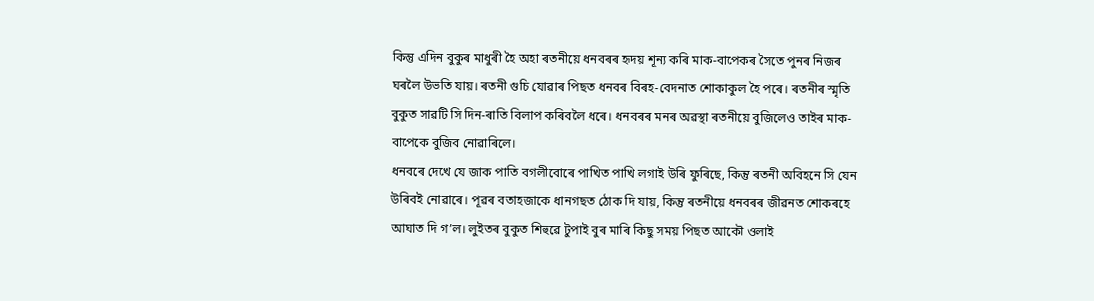কিন্তু এদিন বুকুৰ মাধুৰী হৈ অহা ৰতনীয়ে ধনবৰৰ হৃদয় শূন্য কৰি মাক-বাপেকৰ সৈতে পুনৰ নিজৰ ঘৰলৈ উভতি যায়। ৰতনী গুচি যোৱাৰ পিছত ধনবৰ বিৰহ-বেদনাত শোকাকুল হৈ পৰে। ৰতনীৰ স্মৃতি বুকুত সাৱটি সি দিন-ৰাতি বিলাপ কৰিবলৈ ধৰে। ধনবৰৰ মনৰ অৱস্থা ৰতনীয়ে বুজিলেও তাইৰ মাক-বাপেকে বুজিব নোৱাৰিলে।
ধনবৰে দেখে যে জাক পাতি বগলীবোৰে পাখিত পাখি লগাই উৰি ফুৰিছে, কিন্তু ৰতনী অবিহনে সি যেন উৰিবই নোৱাৰে। পূৱৰ বতাহজাকে ধানগছত ঠোক দি যায়, কিন্তু ৰতনীয়ে ধনবৰৰ জীৱনত শোকৰহে আঘাত দি গ’ল। লুইতৰ বুকুত শিহুৱে টুপাই বুৰ মাৰি কিছু সময় পিছত আকৌ ওলাই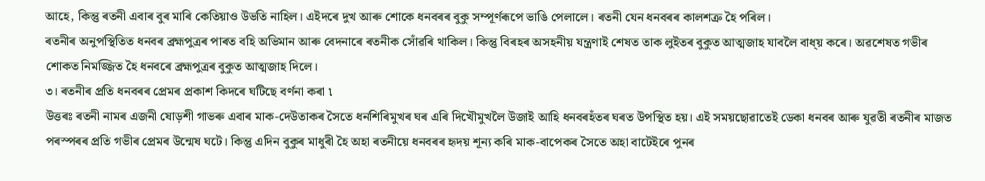আহে, কিন্তু ৰতনী এবাৰ বুৰ মাৰি কেতিয়াও উভতি নাহিল। এইদৰে দুখ আৰু শোকে ধনবৰৰ বুকু সম্পূৰ্ণৰূপে ভাঙি পেলালে। ৰতনী যেন ধনবৰৰ কালশত্ৰু হৈ পৰিল।
ৰতনীৰ অনুপস্থিতিত ধনবৰ ব্ৰহ্মপুত্ৰৰ পাৰত বহি অভিমান আৰু বেদনাৰে ৰতনীক সোঁৱৰি থাকিল। কিন্তু বিৰহৰ অসহনীয় যন্ত্রণাই শেষত তাক লুইতৰ বুকুত আত্মজাহ যাবলৈ বাধ্য় কৰে। অৱশেষত গভীৰ শোকত নিমজ্জিত হৈ ধনবৰে ব্ৰহ্মপুত্ৰৰ বুকুত আত্মজাহ দিলে।
৩। ৰতনীৰ প্ৰতি ধনবৰৰ প্ৰেমৰ প্ৰকাশ কিদৰে ঘটিছে বৰ্ণনা কৰা ৷
উত্তৰঃ ৰতনী নামৰ এজনী ষোড়শী গাভৰু এবাৰ মাক-দেউতাকৰ সৈতে ধনশিৰিমুখৰ ঘৰ এৰি দিখৌমুখলৈ উজাই আহি ধনবৰহঁতৰ ঘৰত উপস্থিত হয়। এই সময়ছোৱাতেই ডেকা ধনবৰ আৰু যুৱতী ৰতনীৰ মাজত পৰস্পৰৰ প্ৰতি গভীৰ প্ৰেমৰ উন্মেষ ঘটে। কিন্তু এদিন বুকুৰ মাধুৰী হৈ অহা ৰতনীয়ে ধনবৰৰ হৃদয় শূন্য কৰি মাক-বাপেকৰ সৈতে অহা বাটেইৰে পুনৰ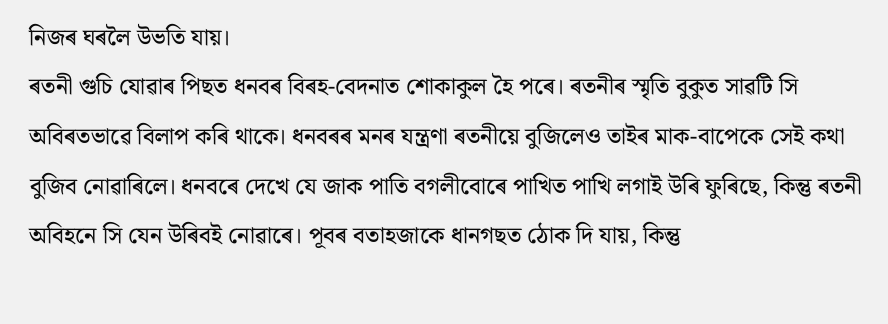নিজৰ ঘৰলৈ উভতি যায়।
ৰতনী গুচি যোৱাৰ পিছত ধনবৰ বিৰহ-বেদনাত শোকাকুল হৈ পৰে। ৰতনীৰ স্মৃতি বুকুত সাৱটি সি অবিৰতভাৱে বিলাপ কৰি থাকে। ধনবৰৰ মনৰ যন্ত্ৰণা ৰতনীয়ে বুজিলেও তাইৰ মাক-বাপেকে সেই কথা বুজিব নোৱাৰিলে। ধনবৰে দেখে যে জাক পাতি বগলীবোৰে পাখিত পাখি লগাই উৰি ফুৰিছে, কিন্তু ৰতনী অবিহনে সি যেন উৰিবই নোৱাৰে। পূবৰ বতাহজাকে ধানগছত ঠোক দি যায়, কিন্তু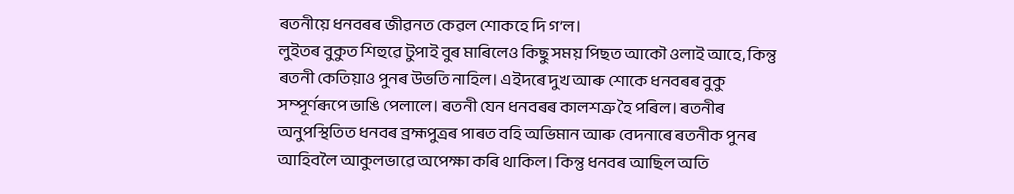ৰতনীয়ে ধনবৰৰ জীৱনত কেৱল শোকহে দি গ’ল।
লুইতৰ বুকুত শিহুৱে টুপাই বুৰ মাৰিলেও কিছু সময় পিছত আকৌ ওলাই আহে, কিন্তু ৰতনী কেতিয়াও পুনৰ উভতি নাহিল। এইদৰে দুখ আৰু শোকে ধনবৰৰ বুকু সম্পূৰ্ণৰূপে ভাঙি পেলালে। ৰতনী যেন ধনবৰৰ কালশত্ৰু হৈ পৰিল। ৰতনীৰ অনুপস্থিতিত ধনবৰ ব্ৰহ্মপুত্ৰৰ পাৰত বহি অভিমান আৰু বেদনাৰে ৰতনীক পুনৰ আহিবলৈ আকুলভাৱে অপেক্ষা কৰি থাকিল। কিন্তু ধনবৰ আছিল অতি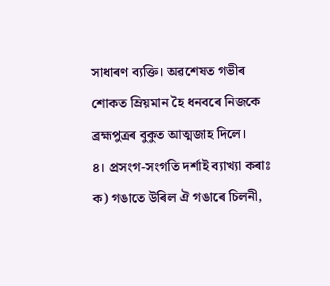সাধাৰণ ব্যক্তি। অৱশেষত গভীৰ শোকত ম্ৰিয়মান হৈ ধনবৰে নিজকে ব্ৰহ্মপুত্ৰৰ বুকুত আত্মজাহ দিলে।
৪। প্ৰসংগ-সংগতি দৰ্শাই ব্যাখ্যা কৰাঃ
ক) গঙাতে উৰিল ঐ গঙাৰে চিলনী,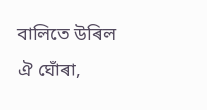বালিতে উৰিল ঐ ঘোঁৰা,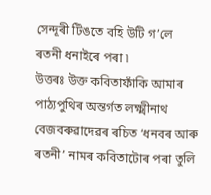সেন্দূৰী টিঙতে বহি উটি গ’লে
ৰতনী ধনাইৰে পৰা ৷
উত্তৰঃ উক্ত কবিতাফাঁকি আমাৰ পাঠ্যপুথিৰ অন্তৰ্গত লক্ষ্মীনাথ বেজবৰুৱাদেৱৰ ৰচিত ‘ধনবৰ আৰু ৰতনী’ নামৰ কবিতাটোৰ পৰা তুলি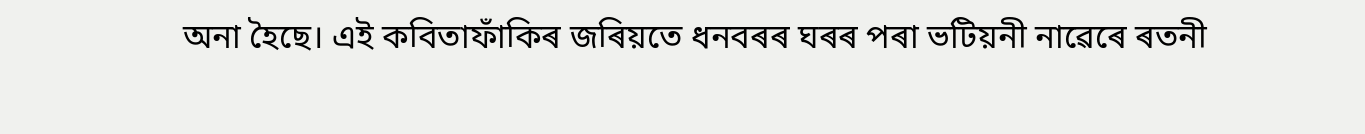অনা হৈছে। এই কবিতাফাঁকিৰ জৰিয়তে ধনবৰৰ ঘৰৰ পৰা ভটিয়নী নাৱেৰে ৰতনী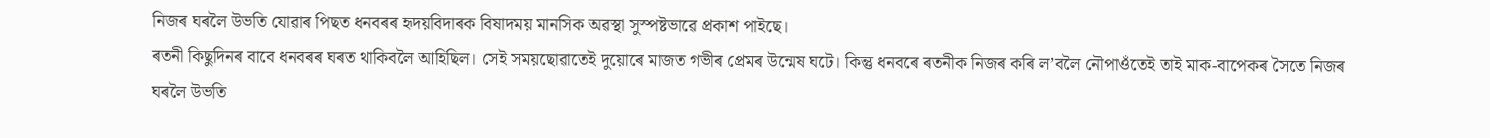নিজৰ ঘৰলৈ উভতি যোৱাৰ পিছত ধনবৰৰ হৃদয়বিদাৰক বিষাদময় মানসিক অৱস্থা সুস্পষ্টভাৱে প্ৰকাশ পাইছে।
ৰতনী কিছুদিনৰ বাবে ধনবৰৰ ঘৰত থাকিবলৈ আহিছিল। সেই সময়ছোৱাতেই দুয়োৰে মাজত গভীৰ প্ৰেমৰ উন্মেষ ঘটে। কিন্তু ধনবৰে ৰতনীক নিজৰ কৰি ল’বলৈ নৌপাওঁতেই তাই মাক-বাপেকৰ সৈতে নিজৰ ঘৰলৈ উভতি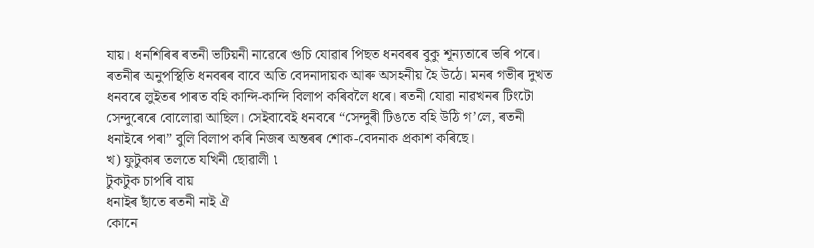যায়। ধনশিৰিৰ ৰতনী ভটিয়নী নাৱেৰে গুচি যোৱাৰ পিছত ধনবৰৰ বুকু শূন্যতাৰে ভৰি পৰে। ৰতনীৰ অনুপস্থিতি ধনবৰৰ বাবে অতি বেদনাদায়ক আৰু অসহনীয় হৈ উঠে। মনৰ গভীৰ দুখত ধনবৰে লুইতৰ পাৰত বহি কান্দি-কান্দি বিলাপ কৰিবলৈ ধৰে। ৰতনী যোৱা নাৱখনৰ টিংটো সেন্দুৰেৰে বোলোৱা আছিল। সেইবাবেই ধনবৰে “সেন্দুৰী টিঙতে বহি উঠি গ’লে, ৰতনী ধনাইৰে পৰা” বুলি বিলাপ কৰি নিজৰ অন্তৰৰ শোক-বেদনাক প্ৰকাশ কৰিছে।
খ) ফুটুকাৰ তলতে যখিনী ছোৱালী ৷
টুকটুক চাপৰি বায়
ধনাইৰ ছাঁতে ৰতনী নাই ঐ
কোনে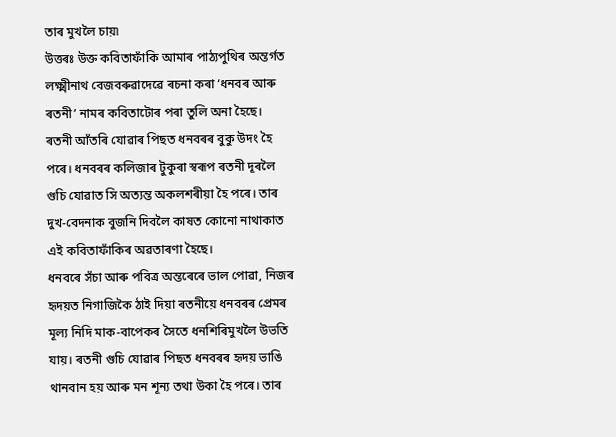তাৰ মুখলৈ চায়৷
উত্তৰঃ উক্ত কবিতাফাঁকি আমাৰ পাঠ্যপুথিৰ অন্তৰ্গত লক্ষ্মীনাথ বেজবৰুৱাদেৱে ৰচনা কৰা ‘ধনবৰ আৰু ৰতনী’ নামৰ কবিতাটোৰ পৰা তুলি অনা হৈছে।
ৰতনী আঁতৰি যোৱাৰ পিছত ধনবৰৰ বুকু উদং হৈ পৰে। ধনবৰৰ কলিজাৰ টুকুৰা স্বৰূপ ৰতনী দূৰলৈ গুচি যোৱাত সি অত্যন্ত অকলশৰীয়া হৈ পৰে। তাৰ দুখ-বেদনাক বুজনি দিবলৈ কাষত কোনো নাথাকাত এই কবিতাফাঁকিৰ অৱতাৰণা হৈছে।
ধনবৰে সঁচা আৰু পবিত্ৰ অন্তৰেৰে ভাল পোৱা, নিজৰ হৃদয়ত নিগাজিকৈ ঠাই দিয়া ৰতনীয়ে ধনবৰৰ প্ৰেমৰ মূল্য নিদি মাক-বাপেকৰ সৈতে ধনশিৰিমুখলৈ উভতি যায়। ৰতনী গুচি যোৱাৰ পিছত ধনবৰৰ হৃদয় ভাঙি থানবান হয় আৰু মন শূন্য তথা উকা হৈ পৰে। তাৰ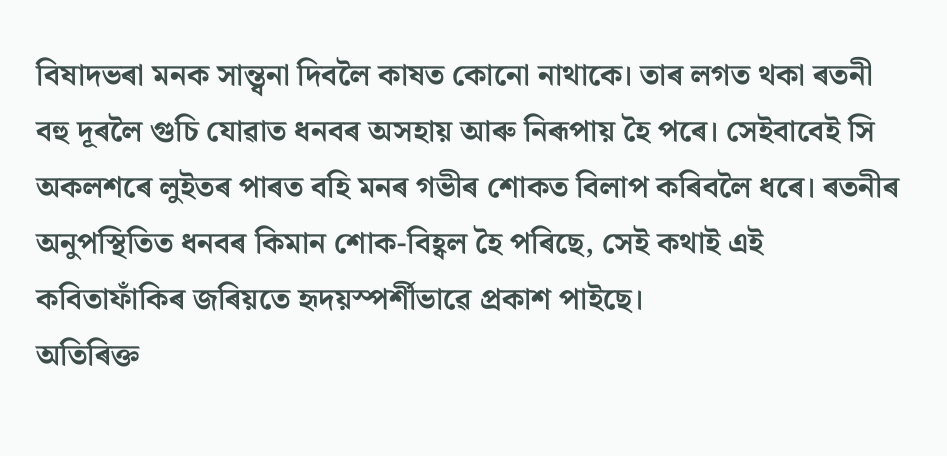বিষাদভৰা মনক সান্ত্বনা দিবলৈ কাষত কোনো নাথাকে। তাৰ লগত থকা ৰতনী বহু দূৰলৈ গুচি যোৱাত ধনবৰ অসহায় আৰু নিৰূপায় হৈ পৰে। সেইবাবেই সি অকলশৰে লুইতৰ পাৰত বহি মনৰ গভীৰ শোকত বিলাপ কৰিবলৈ ধৰে। ৰতনীৰ অনুপস্থিতিত ধনবৰ কিমান শোক-বিহ্বল হৈ পৰিছে, সেই কথাই এই কবিতাফাঁকিৰ জৰিয়তে হৃদয়স্পৰ্শীভাৱে প্ৰকাশ পাইছে।
অতিৰিক্ত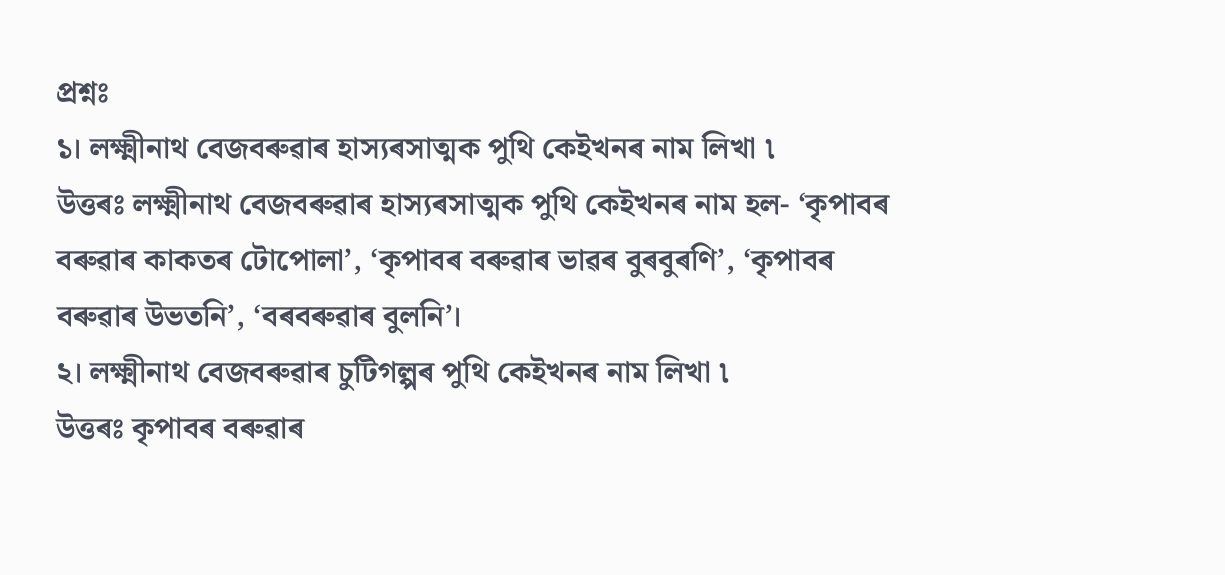প্ৰশ্নঃ
১। লক্ষ্মীনাথ বেজবৰুৱাৰ হাস্যৰসাত্মক পুথি কেইখনৰ নাম লিখা ৷
উত্তৰঃ লক্ষ্মীনাথ বেজবৰুৱাৰ হাস্যৰসাত্মক পুথি কেইখনৰ নাম হল- ‘কৃপাবৰ বৰুৱাৰ কাকতৰ টোপোলা’, ‘কৃপাবৰ বৰুৱাৰ ভাৱৰ বুৰবুৰণি’, ‘কৃপাবৰ বৰুৱাৰ উভতনি’, ‘বৰবৰুৱাৰ বুলনি’।
২। লক্ষ্মীনাথ বেজবৰুৱাৰ চুটিগল্পৰ পুথি কেইখনৰ নাম লিখা ৷
উত্তৰঃ কৃপাবৰ বৰুৱাৰ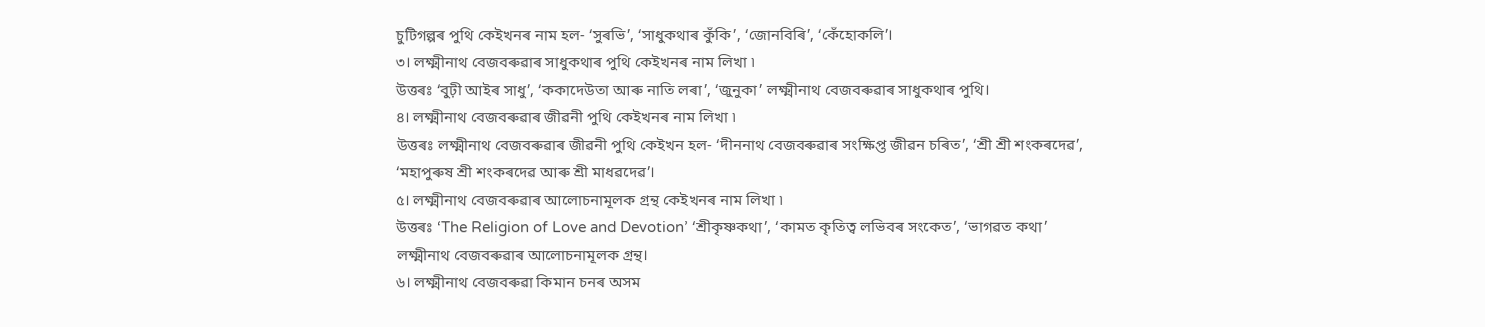চুটিগল্পৰ পুথি কেইখনৰ নাম হল- ‘সুৰভি’, ‘সাধুকথাৰ কুঁকি’, ‘জোনবিৰি’, ‘কেঁহোকলি’।
৩। লক্ষ্মীনাথ বেজবৰুৱাৰ সাধুকথাৰ পুথি কেইখনৰ নাম লিখা ৷
উত্তৰঃ ‘বুঢ়ী আইৰ সাধু’, ‘ককাদেউতা আৰু নাতি লৰা’, ‘জুনুকা’ লক্ষ্মীনাথ বেজবৰুৱাৰ সাধুকথাৰ পুথি।
৪। লক্ষ্মীনাথ বেজবৰুৱাৰ জীৱনী পুথি কেইখনৰ নাম লিখা ৷
উত্তৰঃ লক্ষ্মীনাথ বেজবৰুৱাৰ জীৱনী পুথি কেইখন হল- ‘দীননাথ বেজবৰুৱাৰ সংক্ষিপ্ত জীৱন চৰিত’, ‘শ্ৰী শ্ৰী শংকৰদেৱ’, ‘মহাপুৰুষ শ্ৰী শংকৰদেৱ আৰু শ্ৰী মাধৱদেৱ’।
৫। লক্ষ্মীনাথ বেজবৰুৱাৰ আলোচনামূলক গ্ৰন্থ কেইখনৰ নাম লিখা ৷
উত্তৰঃ ‘The Religion of Love and Devotion’ ‘শ্রীকৃষ্ণকথা’, ‘কামত কৃতিত্ব লভিবৰ সংকেত’, ‘ভাগৱত কথা’ লক্ষ্মীনাথ বেজবৰুৱাৰ আলোচনামূলক গ্ৰন্থ।
৬। লক্ষ্মীনাথ বেজবৰুৱা কিমান চনৰ অসম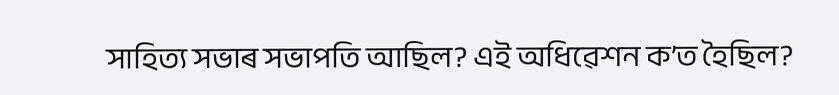সাহিত্য সভাৰ সভাপতি আছিল? এই অধিৱেশন ক’ত হৈছিল?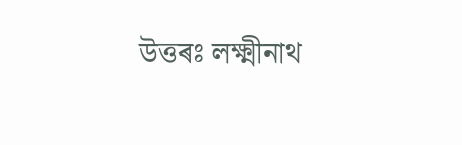উত্তৰঃ লক্ষ্মীনাথ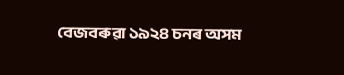বেজবৰুৱা ১৯২৪ চনৰ অসম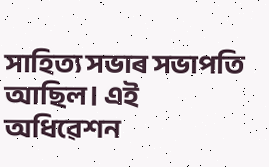সাহিত্য সভাৰ সভাপতি আছিল। এই অধিৱেশন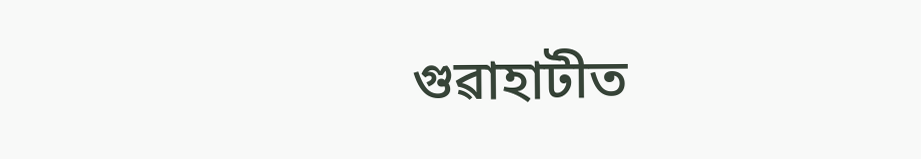গুৱাহাটীত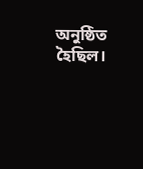অনুষ্ঠিত হৈছিল।